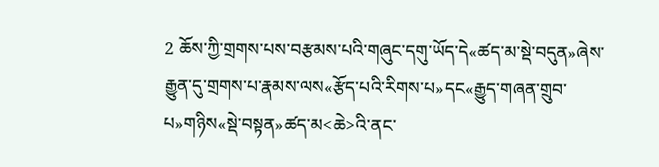2 ཆོས་ཀྱི་གྲགས་པས་བརྩམས་པའི་གཞུང་དགུ་ཡོད་དེ«ཚད་མ་སྡེ་བདུན»ཞེས་རྒྱུན་དུ་གྲགས་པ་རྣམས་ལས«རྩོད་པའི་རིགས་པ»དང«རྒྱུད་གཞན་གྲུབ་པ»གཉིས«སྡེ་བསྟན»ཚད་མ<ཆེ>འི་ནང་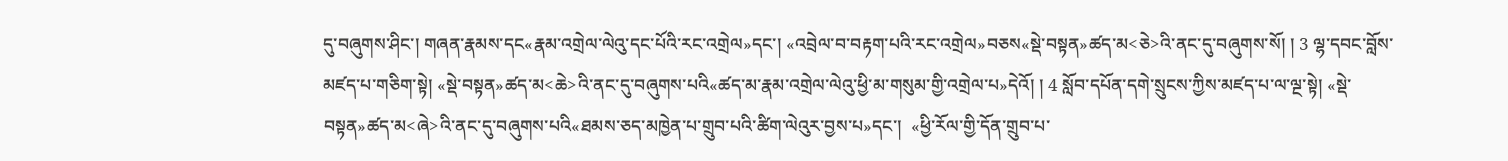དུ་བཞུགས་ཤིང་། གཞན་རྣམས་དང«རྣམ་འགྲེལ་ལེའུ་དང་པོའི་རང་འགྲེལ»དང་། «འབྲེལ་བ་བརྟག་པའི་རང་འགྲེལ»བཅས«སྡེ་བསྟན»ཚད་མ<ཅེ>འི་ནང་དུ་བཞུགས་སོ། ། 3 ལྷ་དབང་བློས་མཛད་པ་གཅིག་སྟེ། «སྡེ་བསྟན»ཚད་མ<ཆེ>འི་ནང་དུ་བཞུགས་པའི«ཚད་མ་རྣམ་འགྲེལ་ལེའུ་ཕྱི་མ་གསུམ་གྱི་འགྲེལ་པ»དེའོ། ། 4 སློབ་དཔོན་དགེ་སྲུངས་ཀྱིས་མཛད་པ་ལ་ལྔ་སྟེ། «སྡེ་བསྟན»ཚད་མ<ཞེ>འི་ནང་དུ་བཞུགས་པའི«ཐམས་ཅད་མཁྱེན་པ་གྲུབ་པའི་ཚིག་ལེའུར་བྱས་པ»དང་།  «ཕྱི་རོལ་གྱི་དོན་གྲུབ་པ་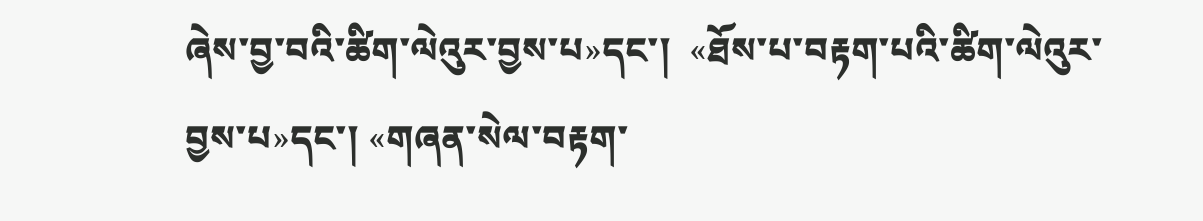ཞེས་བྱ་བའི་ཚིག་ལེའུར་བྱས་པ»དང་།  «ཐོས་པ་བརྟག་པའི་ཚིག་ལེའུར་བྱས་པ»དང་། «གཞན་སེལ་བརྟག་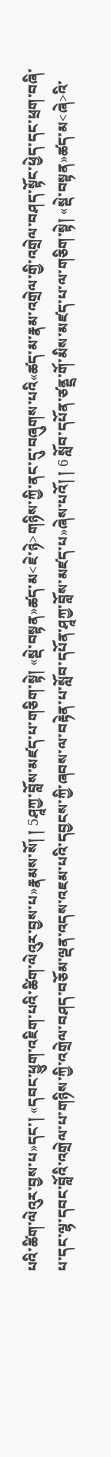པའི་ཚིག་ལེའུར་བྱས་པ»དང་། «དབང་ཕྱུག་འཇིག་པའི་ཚིག་ལེའུར་བྱས་པ»རྣམས་སོ། ། 5ཤཱཀྱ་བློས་མཛད་པ་གཅིག་སྟེ། «སྡེ་བསྟན»ཚད་མ<ཇེ་ཉེ>གཉིས་ཀྱི་ནང་དུ་བཞུགས་པའི«ཚད་མ་རྣམ་འགྲེལ་གྱི་འགྲེལ་བཤད་སྟོང་ཕྱེད་དང་ཕྲག་བཞི་པ་དང་ལྷ་དབང་བློའི་འགྲེལ་པ་གཉིས་ཀྱི་འགྲེལ་བཤད་བཅོམ་ལྡན་འདས་འཇམ་པའི་དབྱངས་ཀྱི་ཞབས་ལ་བརྟེན་པ་སློབ་དཔོན་ཤཱཀྱ་བློས་མཛད་པ»ཞེས་པའོ། ། 6 སློབ་དཔོན་ཙནྡྲ་གོ་མིས་མཛད་པ་ལ་གཅིག་སྟེ། «སྡེ་བསྟན»ཚད་མ<ཞེ>འི་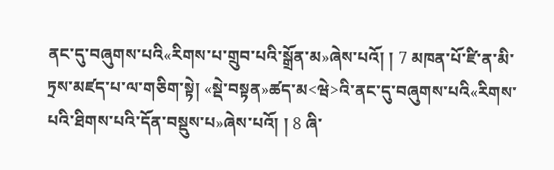ནང་དུ་བཞུགས་པའི«རིགས་པ་གྲུབ་པའི་སྒྲོན་མ»ཞེས་པའོ། ། 7 མཁན་པོ་ཛི་ན་མི་ཏྲས་མཛད་པ་ལ་གཅིག་སྟེ། «སྡེ་བསྟན»ཚད་མ<ཝེ>འི་ནང་དུ་བཞུགས་པའི«རིགས་པའི་ཐིགས་པའི་དོན་བསྡུས་པ»ཞེས་པའོ། ། 8 ཞི་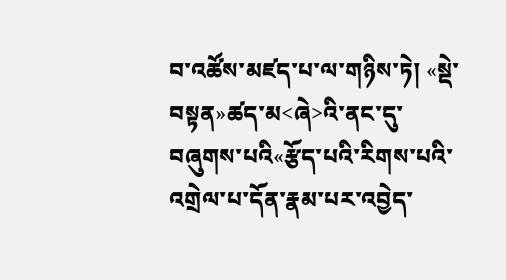བ་འཚོས་མཛད་པ་ལ་གཉིས་ཏེ། «སྡེ་བསྟན»ཚད་མ<ཞེ>འི་ནང་དུ་བཞུགས་པའི«རྩོད་པའི་རིགས་པའི་འགྲེལ་པ་དོན་རྣམ་པར་འབྱེད་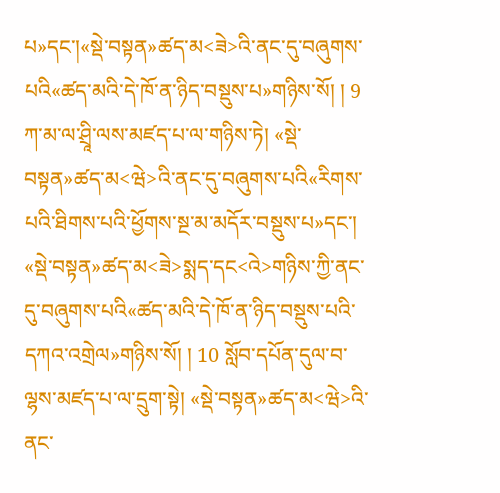པ»དང་།«སྡེ་བསྟན»ཚད་མ<ཟེ>འི་ནང་དུ་བཞུགས་པའི«ཚད་མའི་དེ་ཁོ་ན་ཉིད་བསྡུས་པ»གཉིས་སོ། ། 9 ཀ་མ་ལ་ཤྲཱི་ལས་མཛད་པ་ལ་གཉིས་ཏེ། «སྡེ་བསྟན»ཚད་མ<ཝེ>འི་ནང་དུ་བཞུགས་པའི«རིགས་པའི་ཐིགས་པའི་ཕྱོགས་སྔ་མ་མདོར་བསྡུས་པ»དང་། «སྡེ་བསྟན»ཚད་མ<ཟེ>སྨད་དང<འེ>གཉིས་ཀྱི་ནང་དུ་བཞུགས་པའི«ཚད་མའི་དེ་ཁོ་ན་ཉིད་བསྡུས་པའི་དཀའ་འགྲེལ»གཉིས་སོ། ། 10 སློབ་དཔོན་དུལ་བ་ལྷས་མཛད་པ་ལ་དྲུག་སྟེ། «སྡེ་བསྟན»ཚད་མ<ཝེ>འི་ནང་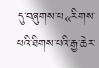དུ་བཞུགས་པ«རིགས་པའི་ཐིགས་པའི་རྒྱ་ཆེར་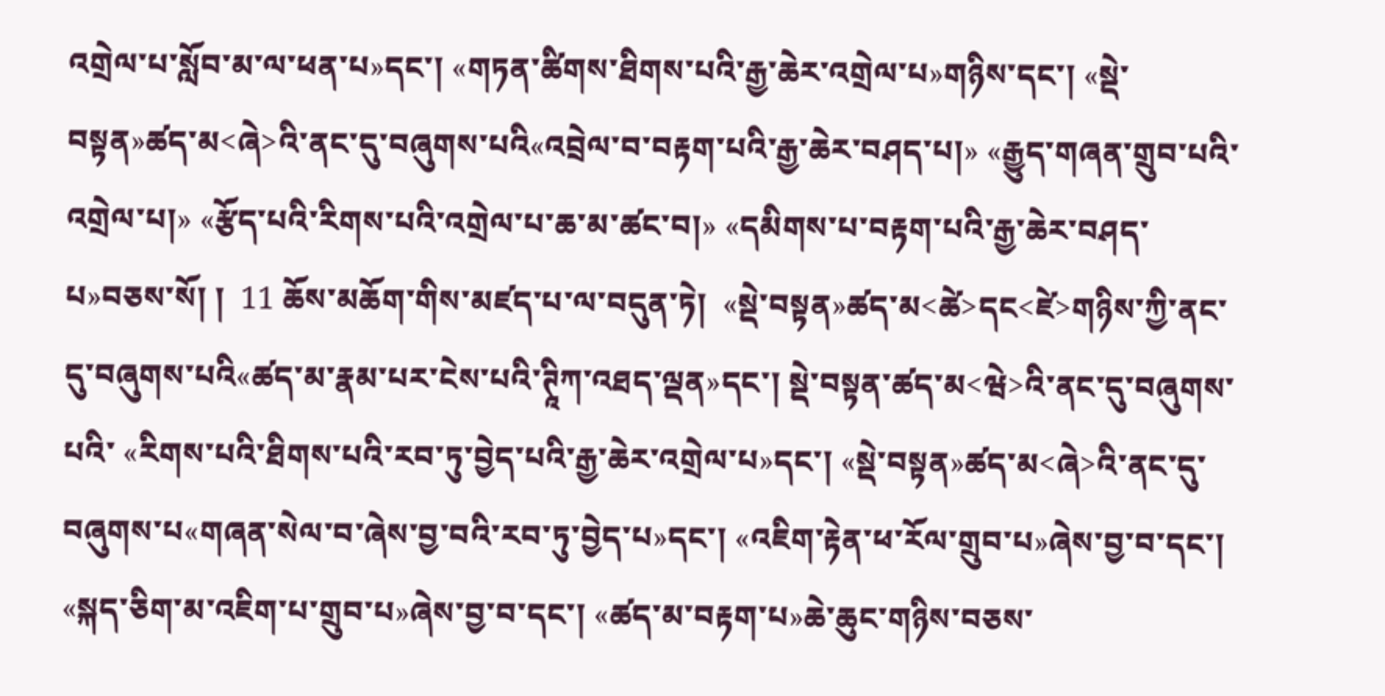འགྲེལ་པ་སློབ་མ་ལ་ཕན་པ»དང་། «གཏན་ཚིགས་ཐིགས་པའི་རྒྱ་ཆེར་འགྲེལ་པ»གཉིས་དང་། «སྡེ་བསྟན»ཚད་མ<ཞེ>འི་ནང་དུ་བཞུགས་པའི«འབྲེལ་བ་བརྟག་པའི་རྒྱ་ཆེར་བཤད་པ།» «རྒྱུད་གཞན་གྲུབ་པའི་འགྲེལ་པ།» «རྩོད་པའི་རིགས་པའི་འགྲེལ་པ་ཆ་མ་ཚང་བ།» «དམིགས་པ་བརྟག་པའི་རྒྱ་ཆེར་བཤད་པ»བཅས་སོ། །  11 ཆོས་མཆོག་གིས་མཛད་པ་ལ་བདུན་ཏེ།  «སྡེ་བསྟན»ཚད་མ<ཚེ>དང<ཛེ>གཉིས་ཀྱི་ནང་དུ་བཞུགས་པའི«ཚད་མ་རྣམ་པར་ངེས་པའི་ཊཱིཀ་འཐད་ལྡན»དང་། སྡེ་བསྟན་ཚད་མ<ཝེ>འི་ནང་དུ་བཞུགས་པའི་ «རིགས་པའི་ཐིགས་པའི་རབ་ཏུ་བྱེད་པའི་རྒྱ་ཆེར་འགྲེལ་པ»དང་། «སྡེ་བསྟན»ཚད་མ<ཞེ>འི་ནང་དུ་བཞུགས་པ«གཞན་སེལ་བ་ཞེས་བྱ་བའི་རབ་ཏུ་བྱེད་པ»དང་། «འཇིག་རྟེན་ཕ་རོལ་གྲུབ་པ»ཞེས་བྱ་བ་དང་། «སྐད་ཅིག་མ་འཇིག་པ་གྲུབ་པ»ཞེས་བྱ་བ་དང་། «ཚད་མ་བརྟག་པ»ཆེ་ཆུང་གཉིས་བཅས་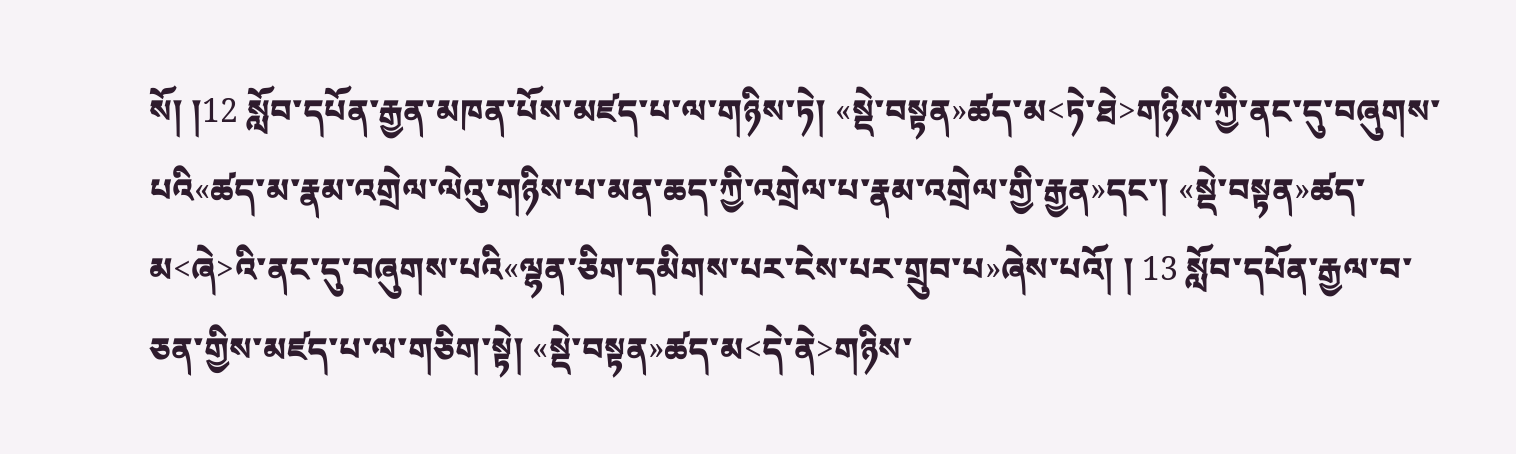སོ། །12 སློབ་དཔོན་རྒྱན་མཁན་པོས་མཛད་པ་ལ་གཉིས་ཏེ། «སྡེ་བསྟན»ཚད་མ<ཏེ་ཐེ>གཉིས་ཀྱི་ནང་དུ་བཞུགས་པའི«ཚད་མ་རྣམ་འགྲེལ་ལེའུ་གཉིས་པ་མན་ཆད་ཀྱི་འགྲེལ་པ་རྣམ་འགྲེལ་གྱི་རྒྱན»དང་། «སྡེ་བསྟན»ཚད་མ<ཞེ>འི་ནང་དུ་བཞུགས་པའི«ལྷན་ཅིག་དམིགས་པར་ངེས་པར་གྲུབ་པ»ཞེས་པའོ། ། 13 སློབ་དཔོན་རྒྱལ་བ་ཅན་གྱིས་མཛད་པ་ལ་གཅིག་སྟེ། «སྡེ་བསྟན»ཚད་མ<དེ་ནེ>གཉིས་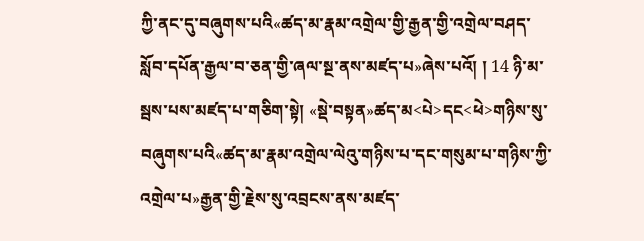ཀྱི་ནང་དུ་བཞུགས་པའི«ཚད་མ་རྣམ་འགྲེལ་གྱི་རྒྱན་གྱི་འགྲེལ་བཤད་སློབ་དཔོན་རྒྱལ་བ་ཅན་གྱི་ཞལ་སྔ་ནས་མཛད་པ»ཞེས་པའོ། ། 14 ཉི་མ་སྦས་པས་མཛད་པ་གཅིག་སྟེ། «སྡེ་བསྟན»ཚད་མ<པེ>དང<ཕེ>གཉིས་སུ་བཞུགས་པའི«ཚད་མ་རྣམ་འགྲེལ་ལེའུ་གཉིས་པ་དང་གསུམ་པ་གཉིས་ཀྱི་འགྲེལ་པ»རྒྱན་གྱི་རྗེས་སུ་འབྲངས་ནས་མཛད་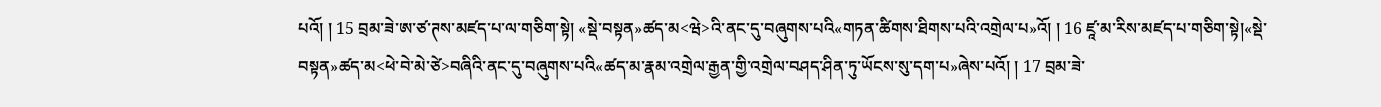པའོ། ། 15 བྲམ་ཟེ་ཨ་ཙ་ཊས་མཛད་པ་ལ་གཅིག་སྟེ། «སྡེ་བསྟན»ཚད་མ<ཝེ>འི་ནང་དུ་བཞུགས་པའི«གཏན་ཚིགས་ཐིགས་པའི་འགྲེལ་པ»འོ། ། 16 ཛཱ་མ་རིས་མཛད་པ་གཅིག་སྟེ།«སྡེ་བསྟན»ཚད་མ<ཕེ་བེ་མེ་ཙེ>བཞིའི་ནང་དུ་བཞུགས་པའི«ཚད་མ་རྣམ་འགྲེལ་རྒྱན་གྱི་འགྲེལ་བཤད་ཤིན་ཏུ་ཡོངས་སུ་དག་པ»ཞེས་པའོ། ། 17 བྲམ་ཟེ་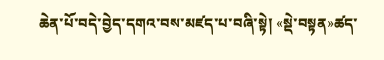ཆེན་པོ་བདེ་བྱེད་དགའ་བས་མཛད་པ་བཞི་སྟེ། «སྡེ་བསྟན»ཚད་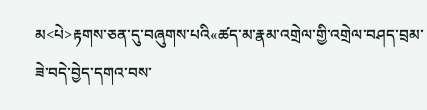མ<པེ>རྟགས་ཅན་དུ་བཞུགས་པའི«ཚད་མ་རྣམ་འགྲེལ་གྱི་འགྲེལ་བཤད་བྲམ་ཟེ་བདེ་བྱེད་དགའ་བས་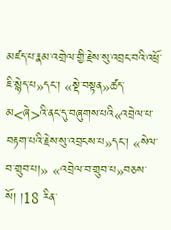མཛད་པ་རྣམ་འགྲེལ་གྱི་རྗེས་སུ་འབྲང་བའི་འཕྲོ་ཇི་སྙེད་པ»དང་། «སྡེ་བསྟན»ཚད་མ<ཞེ>འི་ནང་དུ་བཞུགས་པའི«འབྲེལ་པ་བརྟག་པའི་རྗེས་སུ་འབྲངས་པ»དང་། «སེལ་བ་གྲུབ་པ།» «འབྲེལ་བ་གྲུབ་པ»བཅས་སོ། །18 རིན་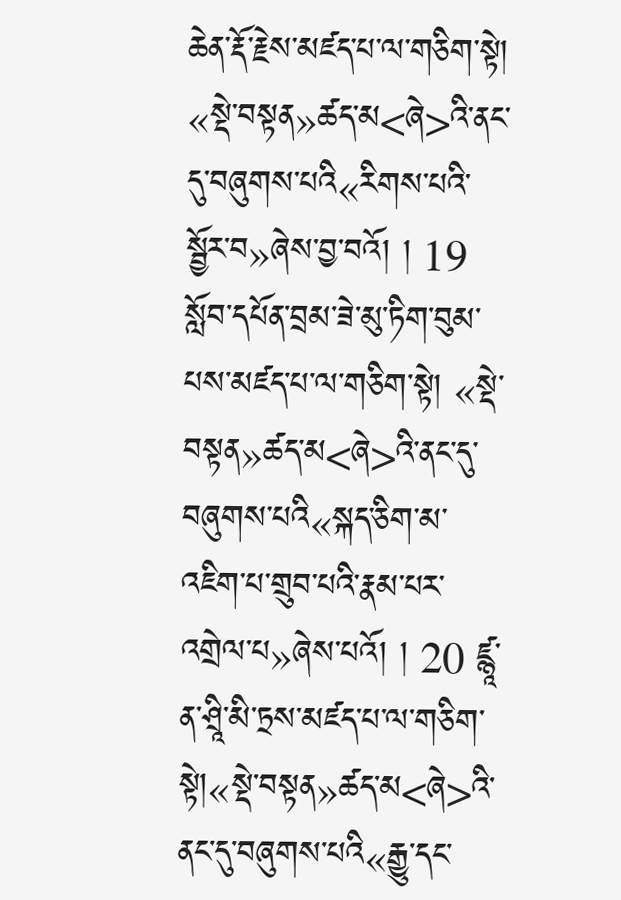ཆེན་རྡོ་རྗེས་མཛད་པ་ལ་གཅིག་སྟེ། «སྡེ་བསྟན»ཚད་མ<ཞེ>འི་ནང་དུ་བཞུགས་པའི«རིགས་པའི་སྦྱོར་བ»ཞེས་བྱ་བའོ། ། 19 སློབ་དཔོན་བྲམ་ཟེ་མུ་ཏིག་བུམ་པས་མཛད་པ་ལ་གཅིག་སྟེ། «སྡེ་བསྟན»ཚད་མ<ཞེ>འི་ནང་དུ་བཞུགས་པའི«སྐད་ཅིག་མ་འཇིག་པ་གྲུབ་པའི་རྣམ་པར་འགྲེལ་པ»ཞེས་པའོ། ། 20 ཛྙཱ་ན་ཤྲཱི་མི་ཏྲས་མཛད་པ་ལ་གཅིག་སྟེ།«སྡེ་བསྟན»ཚད་མ<ཞེ>འི་ནང་དུ་བཞུགས་པའི«རྒྱུ་དང་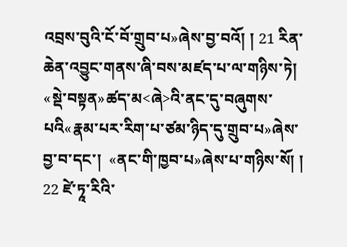འབྲས་བུའི་ངོ་བོ་གྲུབ་པ»ཞེས་བྱ་བའོ། ། 21 རིན་ཆེན་འབྱུང་གནས་ཞི་བས་མཛད་པ་ལ་གཉིས་ཏེ། «སྡེ་བསྟན»ཚད་མ<ཞེ>འི་ནང་དུ་བཞུགས་པའི«རྣམ་པར་རིག་པ་ཙམ་ཉིད་དུ་གྲུབ་པ»ཞེས་བྱ་བ་དང་།  «ནང་གི་ཁྱབ་པ»ཞེས་པ་གཉིས་སོ། ། 22 ཛེ་ཏཱ་རིའི་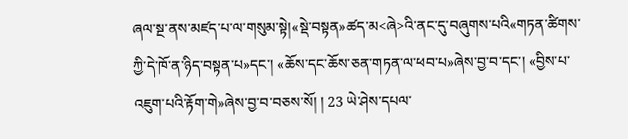ཞལ་སྔ་ནས་མཛད་པ་ལ་གསུམ་སྟེ།«སྡེ་བསྟན»ཚད་མ<ཞེ>འི་ནང་དུ་བཞུགས་པའི«གཏན་ཚིགས་ཀྱི་དེ་ཁོ་ན་ཉིད་བསྟན་པ»དང་། «ཆོས་དང་ཆོས་ཅན་གཏན་ལ་ཕབ་པ»ཞེས་བྱ་བ་དང་། «བྱིས་པ་འཇུག་པའི་རྟོག་གེ»ཞེས་བྱ་བ་བཅས་སོ། ། 23 ཡེ་ཤེས་དཔལ་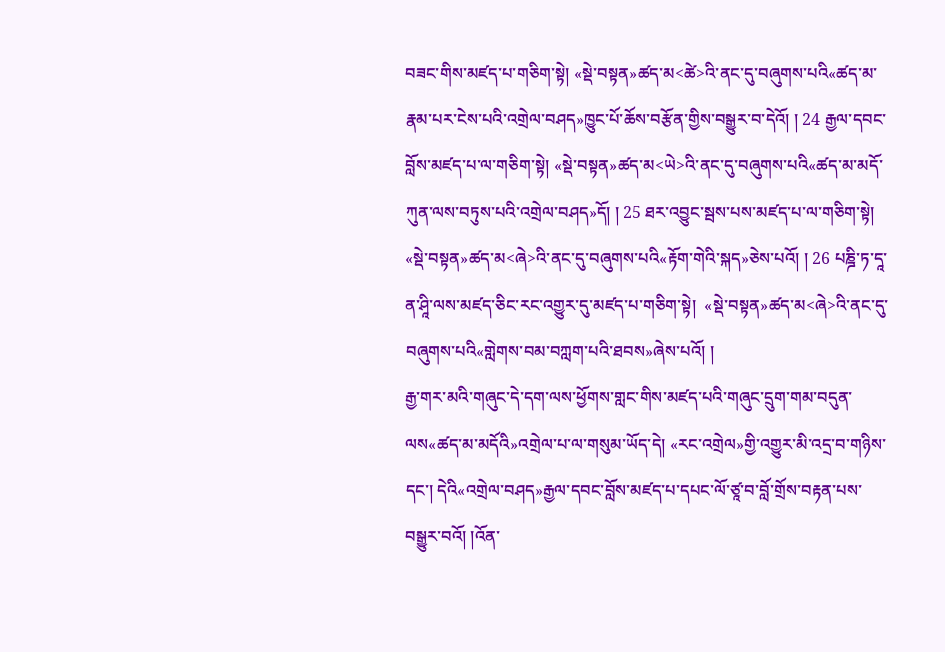བཟང་གིས་མཛད་པ་གཅིག་སྟེ། «སྡེ་བསྟན»ཚད་མ<ཚེ>འི་ནང་དུ་བཞུགས་པའི«ཚད་མ་རྣམ་པར་ངེས་པའི་འགྲེལ་བཤད»ཁྱུང་པོ་ཆོས་བརྩོན་གྱིས་བསྒྱུར་བ་དེའོ། ། 24 རྒྱལ་དབང་བློས་མཛད་པ་ལ་གཅིག་སྟེ། «སྡེ་བསྟན»ཚད་མ<ཡེ>འི་ནང་དུ་བཞུགས་པའི«ཚད་མ་མདོ་ཀུན་ལས་བཏུས་པའི་འགྲེལ་བཤད»དོ། ། 25 ཐར་འབྱུང་སྦས་པས་མཛད་པ་ལ་གཅིག་སྟེ། «སྡེ་བསྟན»ཚད་མ<ཞེ>འི་ནང་དུ་བཞུགས་པའི«རྟོག་གེའི་སྐད»ཅེས་པའོ། ། 26 པཎྜི་ཏ་དཱ་ན་ཤཱི་ལས་མཛད་ཅིང་རང་འགྱུར་དུ་མཛད་པ་གཅིག་སྟེ།  «སྡེ་བསྟན»ཚད་མ<ཞེ>འི་ནང་དུ་བཞུགས་པའི«གླེགས་བམ་བཀླག་པའི་ཐབས»ཞེས་པའོ། །
རྒྱ་གར་མའི་གཞུང་དེ་དག་ལས་ཕྱོགས་གླང་གིས་མཛད་པའི་གཞུང་དྲུག་གམ་བདུན་ལས«ཚད་མ་མདོའི»འགྲེལ་པ་ལ་གསུམ་ཡོད་དེ། «རང་འགྲེལ»གྱི་འགྱུར་མི་འདྲ་བ་གཉིས་དང་། དེའི«འགྲེལ་བཤད»རྒྱལ་དབང་བློས་མཛད་པ་དཔང་ལོ་ཙཱ་བ་བློ་གྲོས་བརྟན་པས་བསྒྱུར་བའོ། །འོན་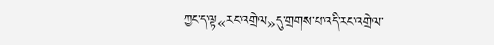ཀྱང་ད་ལྟ«རང་འགྲེལ»དུ་གྲགས་པ་འདི་རང་འགྲེལ་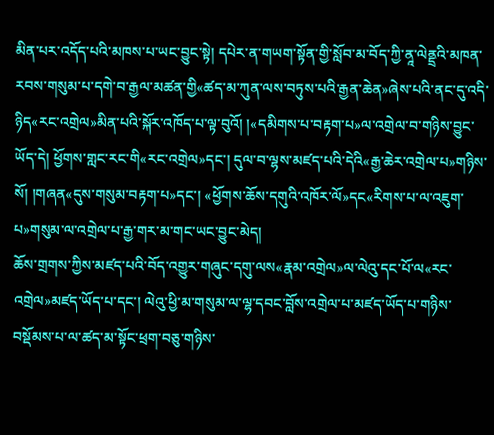མིན་པར་འདོད་པའི་མཁས་པ་ཡང་བྱུང་སྟེ། དཔེར་ན་གཡག་སྟོན་གྱི་སློབ་མ་བོད་ཀྱི་ནཱ་ལེནྡྲའི་མཁན་རབས་གསུམ་པ་དགེ་བ་རྒྱལ་མཚན་གྱི«ཚད་མ་ཀུན་ལས་བཏུས་པའི་རྒྱན་ཆེན»ཞེས་པའི་ནང་དུ་འདི་ཉིད«རང་འགྲེལ»མིན་པའི་སྐོར་འཁོད་པ་ལྟ་བུའོ། །«དམིགས་པ་བརྟག་པ»ལ་འགྲེལ་བ་གཉིས་བྱུང་ཡོད་དེ། ཕྱོགས་གླང་རང་གི«རང་འགྲེལ»དང་། དུལ་བ་ལྷས་མཛད་པའི་དེའི«རྒྱ་ཆེར་འགྲེལ་པ»གཉིས་སོ། །གཞན«དུས་གསུམ་བརྟག་པ»དང་། «ཕྱོགས་ཆོས་དགུའི་འཁོར་ལོ»དང«རིགས་པ་ལ་འཇུག་པ»གསུམ་ལ་འགྲེལ་པ་རྒྱ་གར་མ་གང་ཡང་བྱུང་མེད།
ཆོས་གྲགས་ཀྱིས་མཛད་པའི་བོད་འགྱུར་གཞུང་དགུ་ལས«རྣམ་འགྲེལ»ལ་ལེའུ་དང་པོ་ལ«རང་འགྲེལ»མཛད་ཡོད་པ་དང་། ལེའུ་ཕྱི་མ་གསུམ་ལ་ལྷ་དབང་བློས་འགྲེལ་པ་མཛད་ཡོད་པ་གཉིས་བསྡོམས་པ་ལ་ཚད་མ་སྟོང་ཕྲག་བཅུ་གཉིས་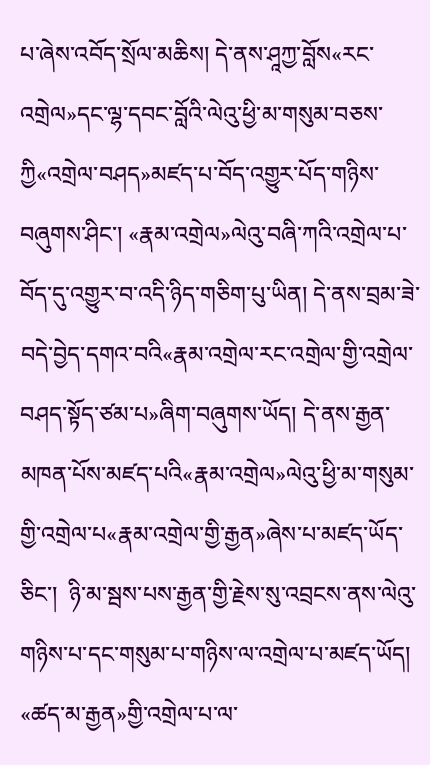པ་ཞེས་འབོད་སྲོལ་མཆིས། དེ་ནས་ཤཱཀྱ་བློས«རང་འགྲེལ»དང་ལྷ་དབང་བློའི་ལེའུ་ཕྱི་མ་གསུམ་བཅས་ཀྱི«འགྲེལ་བཤད»མཛད་པ་བོད་འགྱུར་པོད་གཉིས་བཞུགས་ཤིང་། «རྣམ་འགྲེལ»ལེའུ་བཞི་ཀའི་འགྲེལ་པ་བོད་དུ་འགྱུར་བ་འདི་ཉིད་གཅིག་པུ་ཡིན། དེ་ནས་བྲམ་ཟེ་བདེ་བྱེད་དགའ་བའི«རྣམ་འགྲེལ་རང་འགྲེལ་གྱི་འགྲེལ་བཤད་སྟོད་ཙམ་པ»ཞིག་བཞུགས་ཡོད། དེ་ནས་རྒྱན་མཁན་པོས་མཛད་པའི«རྣམ་འགྲེལ»ལེའུ་ཕྱི་མ་གསུམ་གྱི་འགྲེལ་པ«རྣམ་འགྲེལ་གྱི་རྒྱན»ཞེས་པ་མཛད་ཡོད་ཅིང་།  ཉི་མ་སྦས་པས་རྒྱན་གྱི་རྗེས་སུ་འབྲངས་ནས་ལེའུ་གཉིས་པ་དང་གསུམ་པ་གཉིས་ལ་འགྲེལ་པ་མཛད་ཡོད། «ཚད་མ་རྒྱན»གྱི་འགྲེལ་པ་ལ་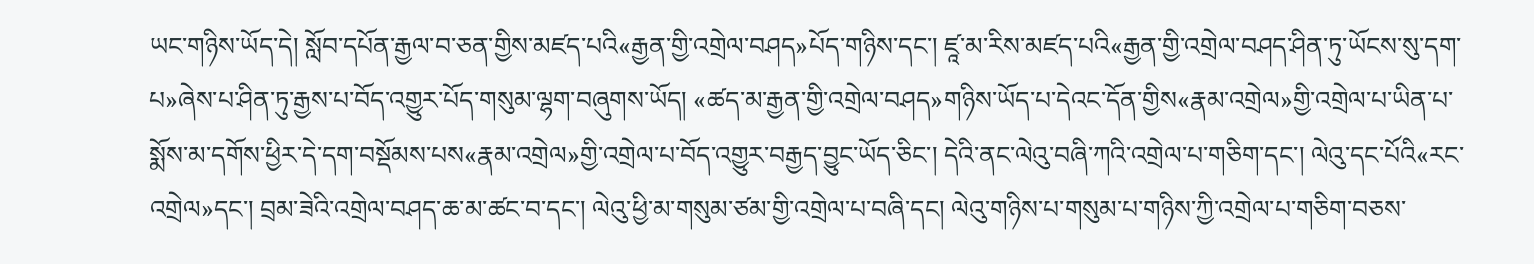ཡང་གཉིས་ཡོད་དེ། སློབ་དཔོན་རྒྱལ་བ་ཅན་གྱིས་མཛད་པའི«རྒྱན་གྱི་འགྲེལ་བཤད»པོད་གཉིས་དང་། ཛཱ་མ་རིས་མཛད་པའི«རྒྱན་གྱི་འགྲེལ་བཤད་ཤིན་ཏུ་ཡོངས་སུ་དག་པ»ཞེས་པ་ཤིན་ཏུ་རྒྱས་པ་བོད་འགྱུར་པོད་གསུམ་ལྷག་བཞུགས་ཡོད། «ཚད་མ་རྒྱན་གྱི་འགྲེལ་བཤད»གཉིས་ཡོད་པ་དེའང་དོན་གྱིས«རྣམ་འགྲེལ»གྱི་འགྲེལ་པ་ཡིན་པ་སྨོས་མ་དགོས་ཕྱིར་དེ་དག་བསྡོམས་པས«རྣམ་འགྲེལ»གྱི་འགྲེལ་པ་བོད་འགྱུར་བརྒྱད་བྱུང་ཡོད་ཅིང་། དེའི་ནང་ལེའུ་བཞི་ཀའི་འགྲེལ་པ་གཅིག་དང་། ལེའུ་དང་པོའི«རང་འགྲེལ»དང་། བྲམ་ཟེའི་འགྲེལ་བཤད་ཆ་མ་ཚང་བ་དང་། ལེའུ་ཕྱི་མ་གསུམ་ཙམ་གྱི་འགྲེལ་པ་བཞི་དང། ལེའུ་གཉིས་པ་གསུམ་པ་གཉིས་ཀྱི་འགྲེལ་པ་གཅིག་བཅས་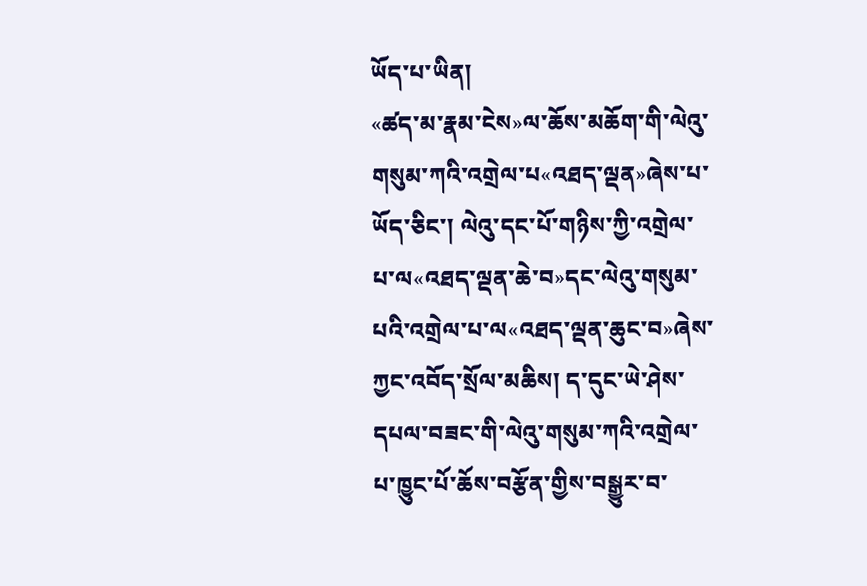ཡོད་པ་ཡིན།
«ཚད་མ་རྣམ་ངེས»ལ་ཆོས་མཆོག་གི་ལེའུ་གསུམ་ཀའི་འགྲེལ་པ«འཐད་ལྡན»ཞེས་པ་ཡོད་ཅིང་། ལེའུ་དང་པོ་གཉིས་ཀྱི་འགྲེལ་པ་ལ«འཐད་ལྡན་ཆེ་བ»དང་ལེའུ་གསུམ་པའི་འགྲེལ་པ་ལ«འཐད་ལྡན་ཆུང་བ»ཞེས་ཀྱང་འབོད་སྲོལ་མཆིས། ད་དུང་ཡེ་ཤེས་དཔལ་བཟང་གི་ལེའུ་གསུམ་ཀའི་འགྲེལ་པ་ཁྱུང་པོ་ཆོས་བརྩོན་གྱིས་བསྒྱུར་བ་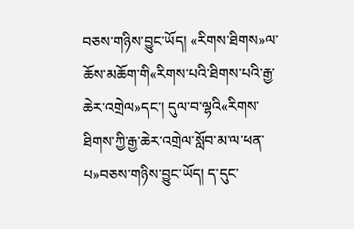བཅས་གཉིས་བྱུང་ཡོད། «རིགས་ཐིགས»ལ་ཆོས་མཆོག་གི«རིགས་པའི་ཐིགས་པའི་རྒྱ་ཆེར་འགྲེལ»དང་། དུལ་བ་ལྷའི«རིགས་ཐིགས་ཀྱི་རྒྱ་ཆེར་འགྲེལ་སློབ་མ་ལ་ཕན་པ»བཅས་གཉིས་བྱུང་ཡོད། ད་དུང་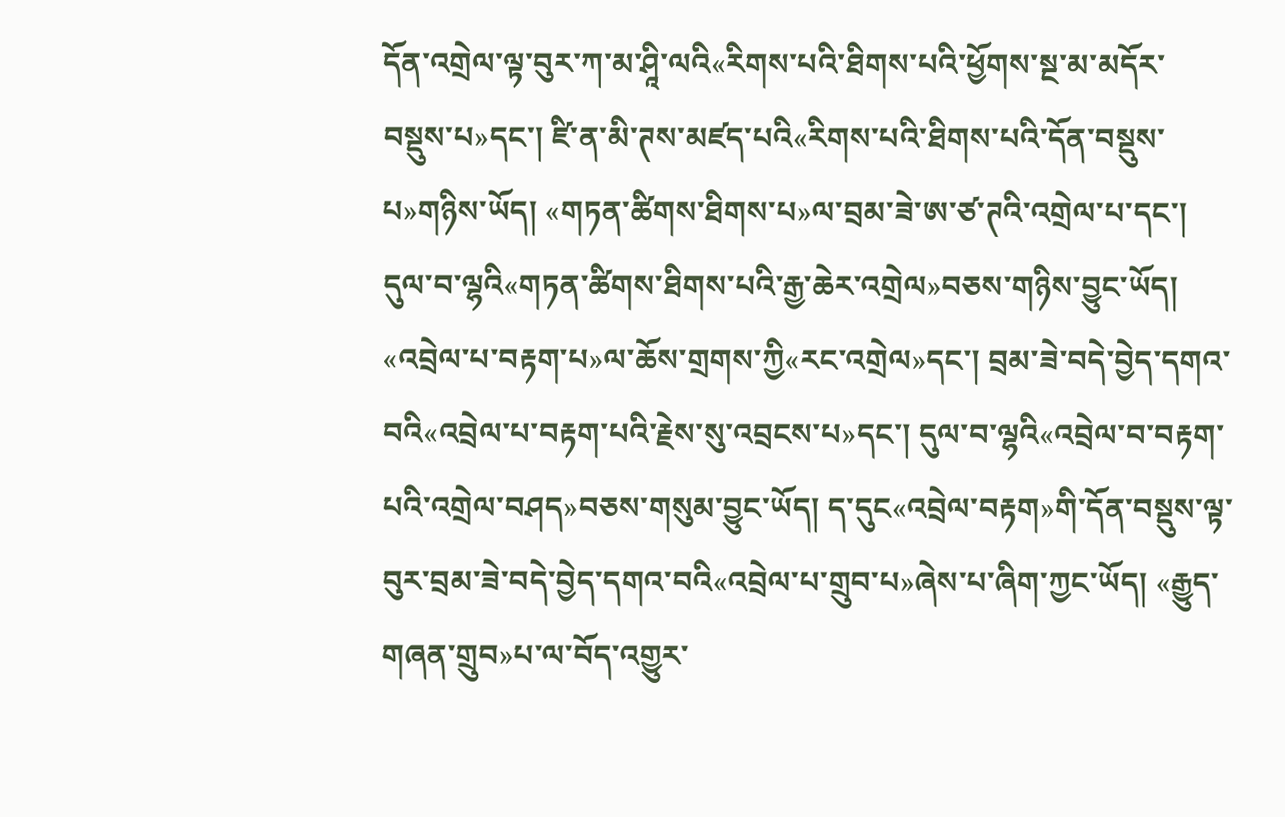དོན་འགྲེལ་ལྟ་བུར་ཀ་མ་ཤཱི་ལའི«རིགས་པའི་ཐིགས་པའི་ཕྱོགས་སྔ་མ་མདོར་བསྡུས་པ»དང་། ཛི་ན་མི་ཊས་མཛད་པའི«རིགས་པའི་ཐིགས་པའི་དོན་བསྡུས་པ»གཉིས་ཡོད། «གཏན་ཚིགས་ཐིགས་པ»ལ་བྲམ་ཟེ་ཨ་ཙ་ཊའི་འགྲེལ་པ་དང་། དུལ་བ་ལྷའི«གཏན་ཚིགས་ཐིགས་པའི་རྒྱ་ཆེར་འགྲེལ»བཅས་གཉིས་བྱུང་ཡོད། «འབྲེལ་པ་བརྟག་པ»ལ་ཆོས་གྲགས་ཀྱི«རང་འགྲེལ»དང་། བྲམ་ཟེ་བདེ་བྱེད་དགའ་བའི«འབྲེལ་པ་བརྟག་པའི་རྗེས་སུ་འབྲངས་པ»དང་། དུལ་བ་ལྷའི«འབྲེལ་བ་བརྟག་པའི་འགྲེལ་བཤད»བཅས་གསུམ་བྱུང་ཡོད། ད་དུང«འབྲེལ་བརྟག»གི་དོན་བསྡུས་ལྟ་བུར་བྲམ་ཟེ་བདེ་བྱེད་དགའ་བའི«འབྲེལ་པ་གྲུབ་པ»ཞེས་པ་ཞིག་ཀྱང་ཡོད། «རྒྱུད་གཞན་གྲུབ»པ་ལ་བོད་འགྱུར་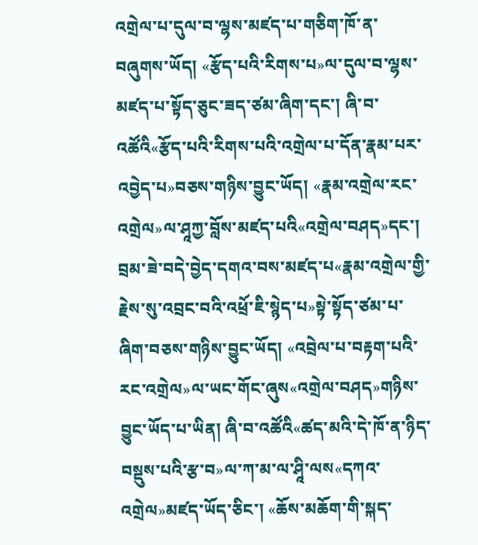འགྲེལ་པ་དུལ་བ་ལྷས་མཛད་པ་གཅིག་ཁོ་ན་བཞུགས་ཡོད། «རྩོད་པའི་རིགས་པ»ལ་དུལ་བ་ལྷས་མཛད་པ་སྟོད་ཅུང་ཟད་ཙམ་ཞིག་དང་། ཞི་བ་འཚོའི«རྩོད་པའི་རིགས་པའི་འགྲེལ་པ་དོན་རྣམ་པར་འབྱེད་པ»བཅས་གཉིས་བྱུང་ཡོད། «རྣམ་འགྲེལ་རང་འགྲེལ»ལ་ཤཱཀྱ་བློས་མཛད་པའི«འགྲེལ་བཤད»དང་། བྲམ་ཟེ་བདེ་བྱེད་དགའ་བས་མཛད་པ«རྣམ་འགྲེལ་གྱི་རྗེས་སུ་འབྲང་བའི་འཕྲོ་ཇི་སྙེད་པ»སྟེ་སྟོད་ཙམ་པ་ཞིག་བཅས་གཉིས་བྱུང་ཡོད། «འབྲེལ་པ་བརྟག་པའི་རང་འགྲེལ»ལ་ཡང་གོང་ཞུས«འགྲེལ་བཤད»གཉིས་བྱུང་ཡོད་པ་ཡིན། ཞི་བ་འཚོའི«ཚད་མའི་དེ་ཁོ་ན་ཉིད་བསྡུས་པའི་རྩ་བ»ལ་ཀ་མ་ལ་ཤཱི་ལས«དཀའ་འགྲེལ»མཛད་ཡོད་ཅིང་། «ཆོས་མཆོག་གི་སྐད་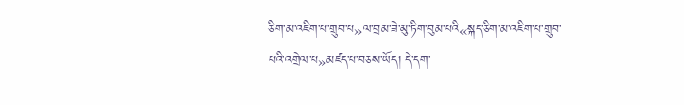ཅིག་མ་འཇིག་པ་གྲུབ་པ»ལ་བྲམ་ཟེ་མུ་ཏིག་བུམ་པའི«སྐད་ཅིག་མ་འཇིག་པ་གྲུབ་པའི་འགྲེལ་པ»མཛད་པ་བཅས་ཡོད། དེ་དག་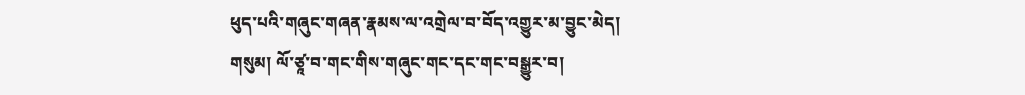ཕུད་པའི་གཞུང་གཞན་རྣམས་ལ་འགྲེལ་བ་བོད་འགྱུར་མ་བྱུང་མེད།
གསུམ། ལོ་ཙཱ་བ་གང་གིས་གཞུང་གང་དང་གང་བསྒྱུར་བ།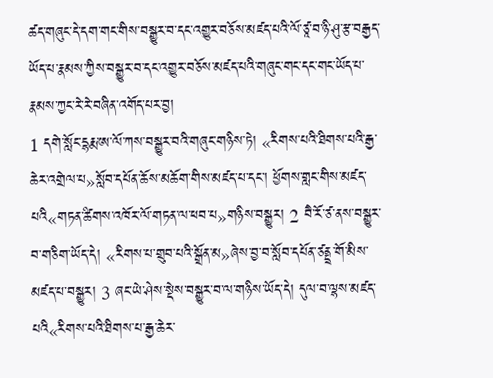ཚད་གཞུང་དེ་དག་གང་གིས་བསྒྱུར་བ་དང་འགྱུར་བཅོས་མཛད་པའི་ལོ་ཙཱ་བ་ཉི་ཤུ་རྩ་བརྒྱད་ཡོད་པ་རྣམས་ཀྱིས་བསྒྱུར་བ་དང་འགྱུར་བཅོས་མཛད་པའི་གཞུང་གང་དང་གང་ཡོད་པ་རྣམས་ཀྱང་རེ་རེ་བཞིན་འགོད་པར་བྱ།
1 དགེ་སློང་དྷརྨ་ཨ་ལོ་ཀས་བསྒྱུར་བའི་གཞུང་གཉིས་ཏེ། «རིགས་པའི་ཐིགས་པའི་རྒྱ་ཆེར་འགྲེལ་པ»སློབ་དཔོན་ཆོས་མཆོག་གིས་མཛད་པ་དང་། ཕྱོགས་གླང་གིས་མཛད་པའི«གཏན་ཚིགས་འཁོར་ལོ་གཏན་ལ་ཕབ་པ»གཉིས་བསྒྱུར། 2 བཻ་རོ་ཙ་ནས་བསྒྱུར་བ་གཅིག་ཡོད་དེ། «རིགས་པ་གྲུབ་པའི་སྒྲོན་མ»ཞེས་བྱ་བ་སློབ་དཔོན་ཙནྡྲ་གོ་མིས་མཛད་པ་བསྒྱུར། 3 ཞང་ཡེ་ཤེས་སྡེས་བསྒྱུར་བ་ལ་གཉིས་ཡོད་དེ། དུལ་བ་ལྷས་མཛད་པའི«རིགས་པའི་ཐིགས་པ་རྒྱ་ཆེར་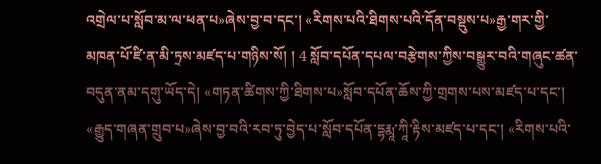འགྲེལ་པ་སློབ་མ་ལ་ཕན་པ»ཞེས་བྱ་བ་དང་། «རིགས་པའི་ཐིགས་པའི་དོན་བསྡུས་པ»རྒྱ་གར་གྱི་མཁན་པོ་ཛི་ན་མི་ཏྲས་མཛད་པ་གཉིས་སོ། ། 4 སློབ་དཔོན་དཔལ་བརྩེགས་ཀྱིས་བསྒྱུར་བའི་གཞུང་ཚན་བདུན་ནམ་དགུ་ཡོད་དེ། «གཏན་ཚིགས་ཀྱི་ཐིགས་པ»སློབ་དཔོན་ཆོས་ཀྱི་གྲགས་པས་མཛད་པ་དང་། «རྒྱུད་གཞན་གྲུབ་པ»ཞེས་བྱ་བའི་རབ་ཏུ་བྱེད་པ་སློབ་དཔོན་དྷརྨཱ་ཀཱི་རྟིས་མཛད་པ་དང་། «རིགས་པའི་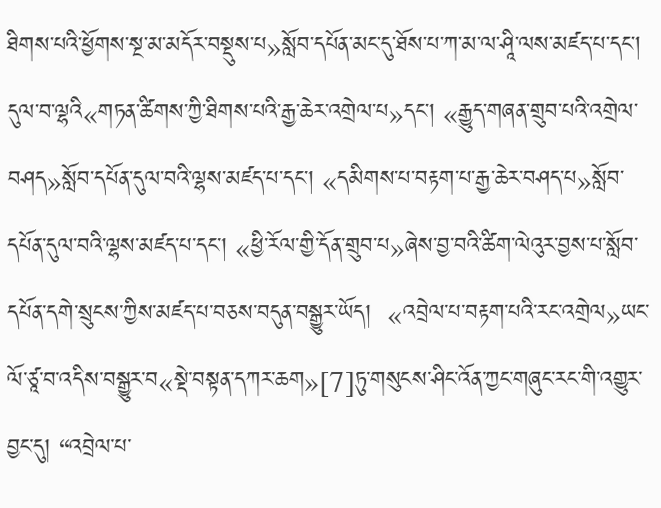ཐིགས་པའི་ཕྱོགས་སྔ་མ་མདོར་བསྡུས་པ»སློབ་དཔོན་མང་དུ་ཐོས་པ་ཀ་མ་ལ་ཤཱི་ལས་མཛད་པ་དང་། དུལ་བ་ལྷའི«གཏན་ཚིགས་ཀྱི་ཐིགས་པའི་རྒྱ་ཆེར་འགྲེལ་པ»དང་། «རྒྱུད་གཞན་གྲུབ་པའི་འགྲེལ་བཤད»སློབ་དཔོན་དུལ་བའི་ལྷས་མཛད་པ་དང་། «དམིགས་པ་བརྟག་པ་རྒྱ་ཆེར་བཤད་པ»སློབ་དཔོན་དུལ་བའི་ལྷས་མཛད་པ་དང་། «ཕྱི་རོལ་གྱི་དོན་གྲུབ་པ»ཞེས་བྱ་བའི་ཚིག་ལེའུར་བྱས་པ་སློབ་དཔོན་དགེ་སྲུངས་ཀྱིས་མཛད་པ་བཅས་བདུན་བསྒྱུར་ཡོད།  «འབྲེལ་པ་བརྟག་པའི་རང་འགྲེལ»ཡང་ལོ་ཙཱ་བ་འདིས་བསྒྱུར་བ«སྡེ་བསྟན་དཀར་ཆག»[7]ཏུ་གསུངས་ཤིང་འོན་ཀྱང་གཞུང་རང་གི་འགྱུར་བྱང་དུ། “འབྲེལ་པ་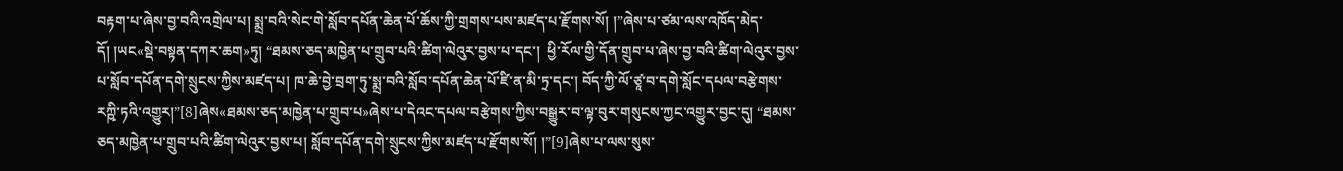བརྟག་པ་ཞེས་བྱ་བའི་འགྲེལ་པ། སྨྲ་བའི་སེང་གེ་སློབ་དཔོན་ཆེན་པོ་ཆོས་ཀྱི་གྲགས་པས་མཛད་པ་རྫོགས་སོ། །”ཞེས་པ་ཙམ་ལས་འཁོད་མེད་དོ། །ཡང«སྡེ་བསྟན་དཀར་ཆག»ཏུ། “ཐམས་ཅད་མཁྱེན་པ་གྲུབ་པའི་ཚིག་ལེའུར་བྱས་པ་དང་།  ཕྱི་རོལ་གྱི་དོན་གྲུབ་པ་ཞེས་བྱ་བའི་ཚིག་ལེའུར་བྱས་པ་སློབ་དཔོན་དགེ་སྲུངས་ཀྱིས་མཛད་པ། ཁ་ཆེ་བྱེ་བྲག་ཏུ་སྨྲ་བའི་སློབ་དཔོན་ཆེན་པོ་ཛི་ན་མི་ཏྲ་དང་། བོད་ཀྱི་ལོ་ཙཱ་བ་དགེ་སློང་དཔལ་བརྩེགས་རཀྵི་ཏའི་འགྱུར།”[8]ཞེས«ཐམས་ཅད་མཁྱེན་པ་གྲུབ་པ»ཞེས་པ་དེའང་དཔལ་བརྩེགས་ཀྱིས་བསྒྱུར་བ་ལྟ་བུར་གསུངས་ཀྱང་འགྱུར་བྱང་དུ། “ཐམས་ཅད་མཁྱེན་པ་གྲུབ་པའི་ཚིག་ལེའུར་བྱས་པ། སློབ་དཔོན་དགེ་སྲུངས་ཀྱིས་མཛད་པ་རྫོགས་སོ། །”[9]ཞེས་པ་ལས་སུས་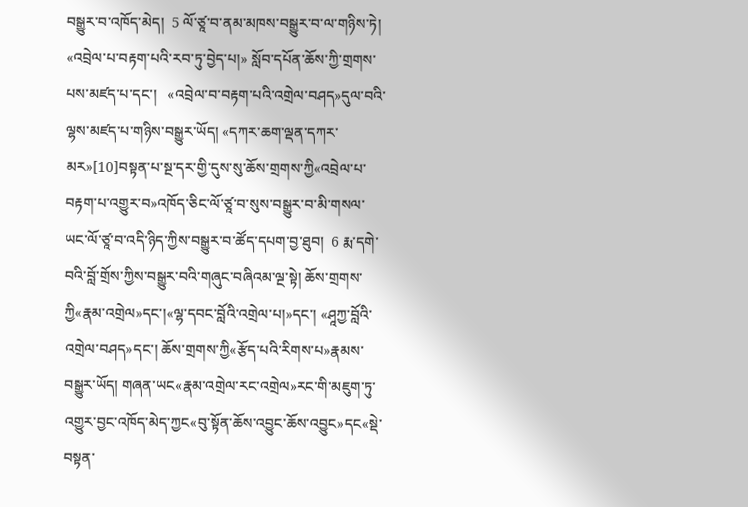བསྒྱུར་བ་འཁོད་མེད།  5 ལོ་ཙཱ་བ་ནམ་མཁས་བསྒྱུར་བ་ལ་གཉིས་ཏེ། «འབྲེལ་པ་བརྟག་པའི་རབ་ཏུ་བྱེད་པ།» སློབ་དཔོན་ཆོས་ཀྱི་གྲགས་པས་མཛད་པ་དང་།   «འབྲེལ་བ་བརྟག་པའི་འགྲེལ་བཤད»དུལ་བའི་ལྷས་མཛད་པ་གཉིས་བསྒྱུར་ཡོད། «དཀར་ཆག་ལྡན་དཀར་མར»[10]བསྟན་པ་སྔ་དར་གྱི་དུས་སུ་ཆོས་གྲགས་ཀྱི«འབྲེལ་པ་བརྟག་པ་འགྱུར་བ»འཁོད་ཅིང་ལོ་ཙཱ་བ་སུས་བསྒྱུར་བ་མི་གསལ་ཡང་ལོ་ཙཱ་བ་འདི་ཉིད་ཀྱིས་བསྒྱུར་བ་ཚོད་དཔག་བྱ་ཐུབ།  6 རྨ་དགེ་བའི་བློ་གྲོས་ཀྱིས་བསྒྱུར་བའི་གཞུང་བཞིའམ་ལྔ་སྟེ། ཆོས་གྲགས་ཀྱི«རྣམ་འགྲེལ»དང་།«ལྷ་དབང་བློའི་འགྲེལ་པ།»དང་། «ཤཱཀྱ་བློའི་འགྲེལ་བཤད»དང་། ཆོས་གྲགས་ཀྱི«རྩོད་པའི་རིགས་པ»རྣམས་བསྒྱུར་ཡོད། གཞན་ཡང«རྣམ་འགྲེལ་རང་འགྲེལ»རང་གི་མཇུག་ཏུ་འགྱུར་བྱང་འཁོད་མེད་ཀྱང«བུ་སྟོན་ཆོས་འབྱུང་ཆོས་འབྱུང»དང«སྡེ་བསྟན་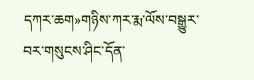དཀར་ཆག»གཉིས་ཀར་རྨ་ལོས་བསྒྱུར་བར་གསུངས་ཤིང་དོན་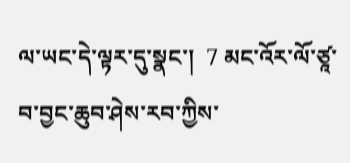ལ་ཡང་དེ་ལྟར་དུ་སྣང་།  7 མང་འོར་ལོ་ཙཱ་བ་བྱང་ཆུབ་ཤེས་རབ་ཀྱིས་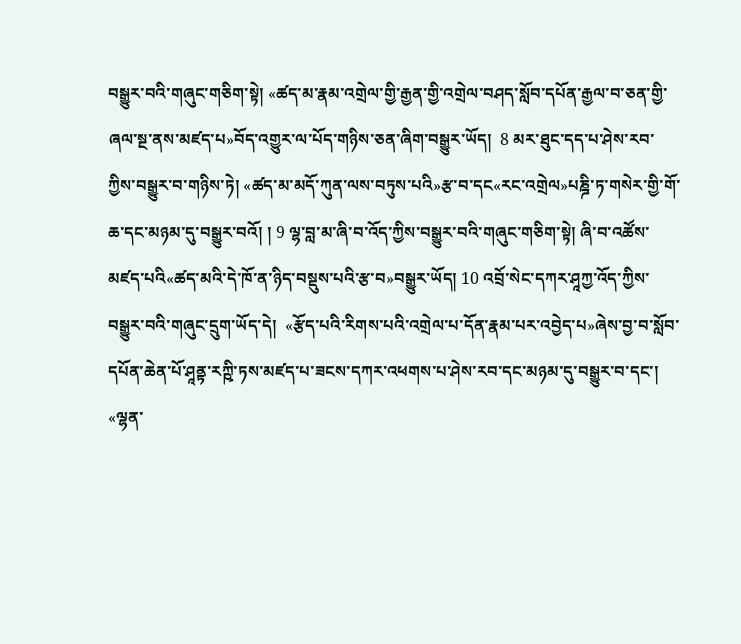བསྒྱུར་བའི་གཞུང་གཅིག་སྟེ། «ཚད་མ་རྣམ་འགྲེལ་གྱི་རྒྱན་གྱི་འགྲེལ་བཤད་སློབ་དཔོན་རྒྱལ་བ་ཅན་གྱི་ཞལ་སྔ་ནས་མཛད་པ»བོད་འགྱུར་ལ་པོད་གཉིས་ཅན་ཞིག་བསྒྱུར་ཡོད།  8 མར་ཐུང་དད་པ་ཤེས་རབ་ཀྱིས་བསྒྱུར་བ་གཉིས་ཏེ། «ཚད་མ་མདོ་ཀུན་ལས་བཏུས་པའི»རྩ་བ་དང«རང་འགྲེལ»པཎྜི་ཏ་གསེར་གྱི་གོ་ཆ་དང་མཉམ་དུ་བསྒྱུར་བའོ། ། 9 ལྷ་བླ་མ་ཞི་བ་འོད་ཀྱིས་བསྒྱུར་བའི་གཞུང་གཅིག་སྟེ། ཞི་བ་འཚོས་མཛད་པའི«ཚད་མའི་དེ་ཁོ་ན་ཉིད་བསྡུས་པའི་རྩ་བ»བསྒྱུར་ཡོད། 10 འབྲོ་སེང་དཀར་ཤཱཀྱ་འོད་ཀྱིས་བསྒྱུར་བའི་གཞུང་དྲུག་ཡོད་དེ།  «རྩོད་པའི་རིགས་པའི་འགྲེལ་པ་དོན་རྣམ་པར་འབྱེད་པ»ཞེས་བྱ་བ་སློབ་དཔོན་ཆེན་པོ་ཤཱནྟ་རཀྵི་ཏས་མཛད་པ་ཟངས་དཀར་འཕགས་པ་ཤེས་རབ་དང་མཉམ་དུ་བསྒྱུར་བ་དང་། «ལྷན་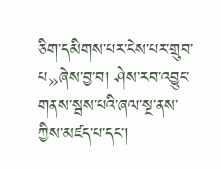ཅིག་དམིགས་པར་ངེས་པར་གྲུབ་པ»ཞེས་བྱ་བ། ཤེས་རབ་འབྱུང་གནས་སྦས་པའི་ཞལ་སྔ་ནས་ཀྱིས་མཛད་པ་དང་།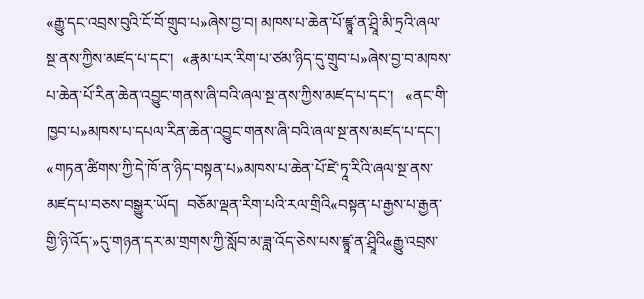«རྒྱུ་དང་འབྲས་བུའི་ངོ་བོ་གྲུབ་པ»ཞེས་བྱ་བ། མཁས་པ་ཆེན་པོ་ཛྙཱ་ན་ཤྲཱི་མི་ཏྲའི་ཞལ་སྔ་ནས་ཀྱིས་མཛད་པ་དང་།  «རྣམ་པར་རིག་པ་ཙམ་ཉིད་དུ་གྲུབ་པ»ཞེས་བྱ་བ་མཁས་པ་ཆེན་པོ་རིན་ཆེན་འབྱུང་གནས་ཞི་བའི་ཞལ་སྔ་ནས་ཀྱིས་མཛད་པ་དང་།   «ནང་གི་ཁྱབ་པ»མཁས་པ་དཔལ་རིན་ཆེན་འབྱུང་གནས་ཞི་བའི་ཞལ་སྔ་ནས་མཛད་པ་དང་། «གཏན་ཚིགས་ཀྱི་དེ་ཁོ་ན་ཉིད་བསྟན་པ»མཁས་པ་ཆེན་པོ་ཛེ་ཏཱ་རིའི་ཞལ་སྔ་ནས་མཛད་པ་བཅས་བསྒྱུར་ཡོད།  བཅོམ་ལྡན་རིག་པའི་རལ་གྲིའི«བསྟན་པ་རྒྱས་པ་རྒྱན་གྱི་ཉི་འོད་»དུ་གཉན་དར་མ་གྲགས་ཀྱི་སློབ་མ་ཟླ་འོད་ཅེས་པས་ཛྙཱ་ན་ཤྲཱིའི«རྒྱུ་འབྲས་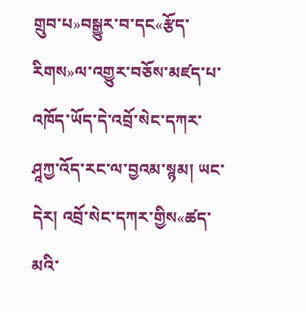གྲུབ་པ»བསྒྱུར་བ་དང«རྩོད་རིགས»ལ་འགྱུར་བཅོས་མཛད་པ་འཁོད་ཡོད་དེ་འབྲོ་སེང་དཀར་ཤཱཀྱ་འོད་རང་ལ་བྱའམ་སྙམ། ཡང་དེར། འབྲོ་སེང་དཀར་གྱིས«ཚད་མའི་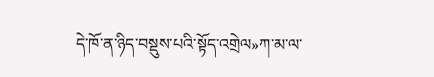དེ་ཁོ་ན་ཉིད་བསྡུས་པའི་སྟོད་འགྲེལ»ཀ་མ་ལ་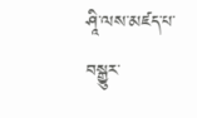ཤཱི་ལས་མཛད་པ་བསྒྱུར་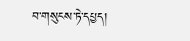བ་གསུངས་ཏེ་དཔྱད།